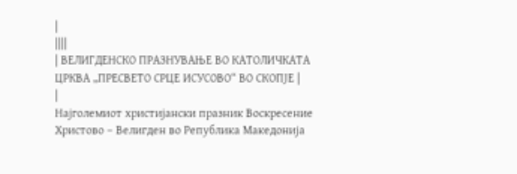|
||||
| ВЕЛИГДЕНСКО ПРАЗНУВАЊЕ ВО КАТОЛИЧКАТА ЦРКВА „ПРЕСВЕТО СРЦЕ ИСУСОВО“ ВО СКОПЈЕ |
|
Најголемиот христијански празник Воскресение Христово – Велигден во Република Македонија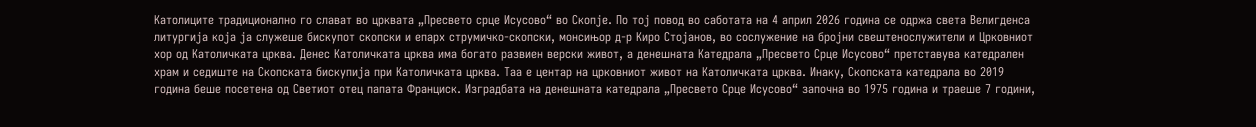Католиците традиционално го слават во црквата „Пресвето срце Исусово“ во Скопје. По тој повод во саботата на 4 април 2026 година се одржа света Велигденса литургија која ја служеше бискупот скопски и епарх струмичко-скопски, монсињор д-р Киро Стојанов, во сослужение на бројни свештенослужители и Црковниот хор од Католичката црква. Денес Католичката црква има богато развиен верски живот, а денешната Катедрала „Пресвето Срце Исусово“ претставува катедрален храм и седиште на Скопската бискупија при Католичката црква. Таа е центар на црковниот живот на Католичката црква. Инаку, Скопската катедрала во 2019 година беше посетена од Светиот отец папата Франциск. Изградбата на денешната катедрала „Пресвето Срце Исусово“ започна во 1975 година и траеше 7 години,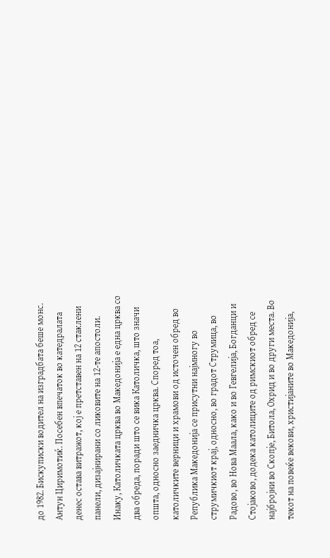до 1982. Бискуписки водител на изградбата беше монс. Антун Циримотиќ. Посебен впечаток во катедралата денес остава витражот, кој е претставен на 12 стаклени панели, дизајнирани со ликовите на 12-те апостоли. Инаку, Католичката црква во Македонија е една црква со два обреда, поради што се вика Католичка, што значи општа, односно заедничка црква. Според тоа, католичките верници и храмови од источен обред во Република Македонија се присутни најмногу во струмичкиот крај, односно, во градот Струмица, во Радово, во Нова Маала, како и во Гевгелија, Богданци и Стојаково, додека католиците од римскиот обред се најбројни во Скопје, Битола, Охрид и во други места. Во текот на повеќе векови, христијаните во Македонија,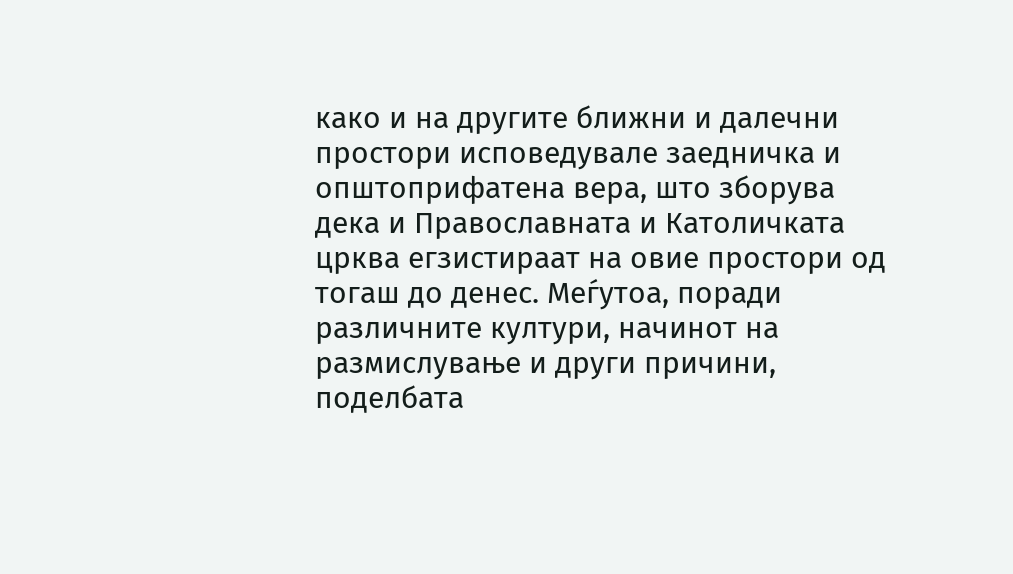како и на другите ближни и далечни простори исповедувале заедничка и општоприфатена вера, што зборува дека и Православната и Католичката црква егзистираат на овие простори од тогаш до денес. Меѓутоа, поради различните култури, начинот на размислување и други причини, поделбата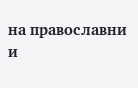на православни и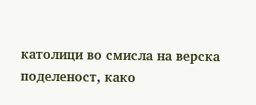католици во смисла на верска поделеност, како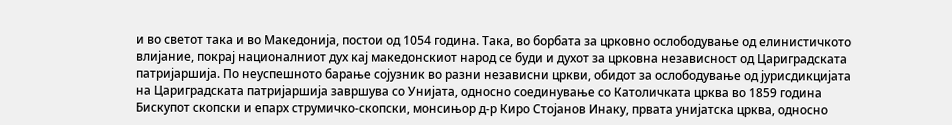и во светот така и во Македонија, постои од 1054 година. Така, во борбата за црковно ослободување од елинистичкото влијание, покрај националниот дух кај македонскиот народ се буди и духот за црковна независност од Цариградската патријаршија. По неуспешното барање сојузник во разни независни цркви, обидот за ослободување од јурисдикцијата на Цариградската патријаршија завршува со Унијата, односно соединување со Католичката црква во 1859 година
Бискупот скопски и епарх струмичко-скопски, монсињор д-р Киро Стојанов Инаку, првата унијатска црква, односно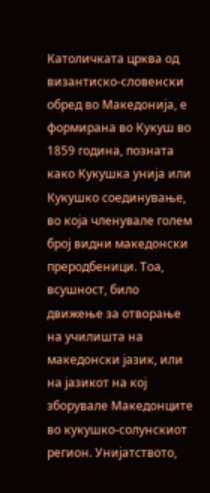Католичката црква од византиско-словенски обред во Македонија, е формирана во Кукуш во 1859 година, позната како Кукушка унија или Кукушко соединување, во која членувале голем број видни македонски преродбеници. Тоа, всушност, било движење за отворање на училишта на македонски јазик, или на јазикот на кој зборувале Македонците во кукушко-солунскиот регион. Унијатството,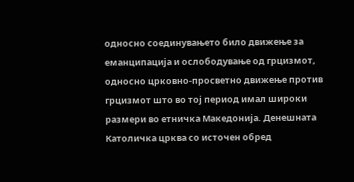односно соединувањето било движење за еманципација и ослободување од грцизмот, односно црковно-просветно движење против грцизмот што во тој период имал широки размери во етничка Македонија. Денешната Католичка црква со источен обред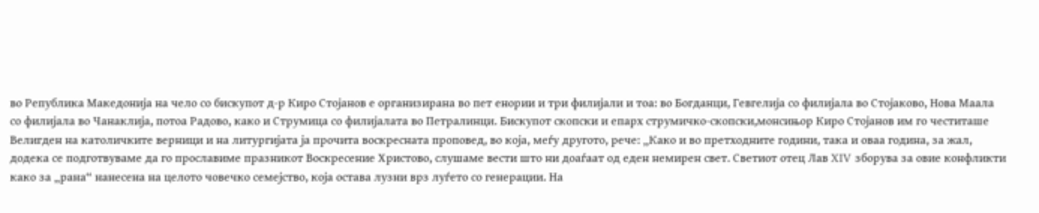во Република Македонија на чело со бискупот д-р Киро Стојанов е организирана во пет енории и три филијали и тоа: во Богданци, Гевгелија со филијала во Стојаково, Нова Маала со филијала во Чанаклија, потоа Радово, како и Струмица со филијалата во Петралинци. Бискупот скопски и епарх струмичко-скопски,монсињор Киро Стојанов им го честиташе Велигден на католичките верници и на литургијата ја прочита воскресната проповед, во која, меѓу другото, рече: „Како и во претходните години, така и оваа година, за жал, додека се подготвуваме да го прославиме празникот Воскресение Христово, слушаме вести што ни доаѓаат од еден немирен свет. Светиот отец Лав XIV зборува за овие конфликти како за „рана“ нанесена на целото човечко семејство, која остава лузни врз луѓето со генерации. На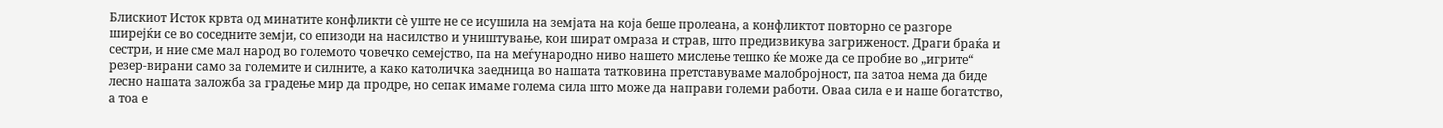Блискиот Исток крвта од минатите конфликти сè уште не се исушила на земјата на која беше пролеана, а конфликтот повторно се разгоре ширејќи се во соседните земји, со епизоди на насилство и уништување, кои шират омраза и страв, што предизвикува загриженост. Драги браќа и сестри, и ние сме мал народ во големото човечко семејство, па на меѓународно ниво нашето мислење тешко ќе може да се пробие во „игрите“ резер-вирани само за големите и силните, а како католичка заедница во нашата татковина претставуваме малобројност, па затоа нема да биде лесно нашата заложба за градење мир да продре, но сепак имаме голема сила што може да направи големи работи. Оваа сила е и наше богатство, а тоа е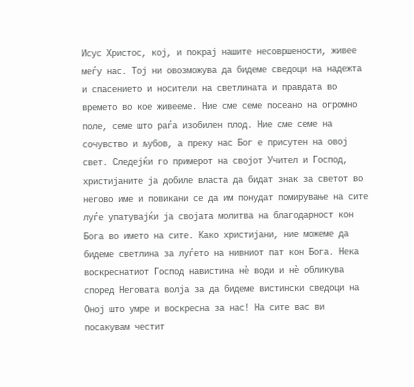Исус Христос, кој, и покрај нашите несовршености, живее меѓу нас. Тој ни овозможува да бидеме сведоци на надежта и спасението и носители на светлината и правдата во времето во кое живееме. Ние сме семе посеано на огромно поле, семе што раѓа изобилен плод. Ние сме семе на сочувство и љубов, а преку нас Бог е присутен на овој свет. Следејќи го примерот на својот Учител и Господ, христијаните ја добиле власта да бидат знак за светот во негово име и повикани се да им понудат помирување на сите луѓе упатувајќи ја својата молитва на благодарност кон Бога во името на сите. Како христијани, ние можеме да бидеме светлина за луѓето на нивниот пат кон Бога. Нека воскреснатиот Господ навистина нè води и нè обликува според Неговата волја за да бидеме вистински сведоци на Оној што умре и воскресна за нас! На сите вас ви посакувам честит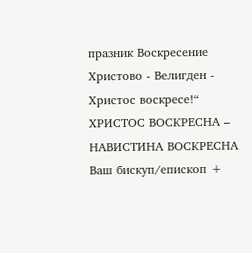празник Воскресение Христово - Велигден - Христос воскресе!“ ХРИСТОС ВОСКРЕСНА – НАВИСТИНА ВОСКРЕСНА Ваш бискуп/епископ +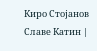Киро Стојанов Славе Катин |